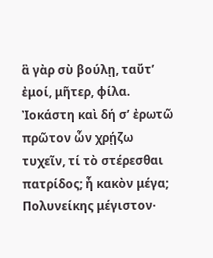ἃ γὰρ σὺ βούλῃ, ταὔτʼ ἐμοί, μῆτερ, φίλα. Ἰοκάστη καὶ δή σʼ ἐρωτῶ πρῶτον ὧν χρῄζω τυχεῖν, τί τὸ στέρεσθαι πατρίδος; ἦ κακὸν μέγα; Πολυνείκης μέγιστον·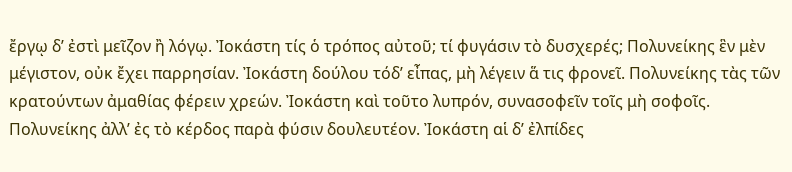ἔργῳ δʼ ἐστὶ μεῖζον ἢ λόγῳ. Ἰοκάστη τίς ὁ τρόπος αὐτοῦ; τί φυγάσιν τὸ δυσχερές; Πολυνείκης ἓν μὲν μέγιστον, οὐκ ἔχει παρρησίαν. Ἰοκάστη δούλου τόδʼ εἶπας, μὴ λέγειν ἅ τις φρονεῖ. Πολυνείκης τὰς τῶν κρατούντων ἀμαθίας φέρειν χρεών. Ἰοκάστη καὶ τοῦτο λυπρόν, συνασοφεῖν τοῖς μὴ σοφοῖς. Πολυνείκης ἀλλʼ ἐς τὸ κέρδος παρὰ φύσιν δουλευτέον. Ἰοκάστη αἱ δʼ ἐλπίδες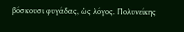βόσκουσι φυγάδας, ὡς λόγος. Πολυνείκης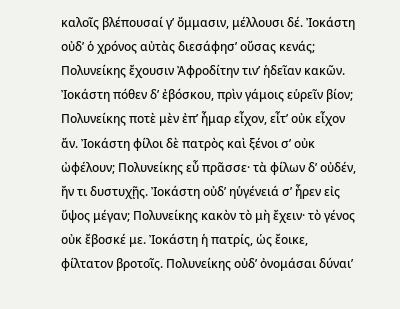καλοῖς βλέπουσαί γʼ ὄμμασιν, μέλλουσι δέ. Ἰοκάστη οὐδʼ ὁ χρόνος αὐτὰς διεσάφησʼ οὔσας κενάς; Πολυνείκης ἔχουσιν Ἀφροδίτην τινʼ ἡδεῖαν κακῶν. Ἰοκάστη πόθεν δʼ ἐβόσκου, πρὶν γάμοις εὑρεῖν βίον; Πολυνείκης ποτὲ μὲν ἐπʼ ἦμαρ εἶχον, εἶτʼ οὐκ εἶχον ἄν. Ἰοκάστη φίλοι δὲ πατρὸς καὶ ξένοι σʼ οὐκ ὠφέλουν; Πολυνείκης εὖ πρᾶσσε· τὰ φίλων δʼ οὐδέν, ἤν τι δυστυχῇς. Ἰοκάστη οὐδʼ ηὑγένειά σʼ ἦρεν εἰς ὕψος μέγαν; Πολυνείκης κακὸν τὸ μὴ ἔχειν· τὸ γένος οὐκ ἔβοσκέ με. Ἰοκάστη ἡ πατρίς, ὡς ἔοικε, φίλτατον βροτοῖς. Πολυνείκης οὐδʼ ὀνομάσαι δύναιʼ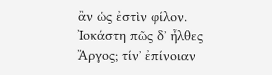ἂν ὡς ἐστὶν φίλον. Ἰοκάστη πῶς δʼ ἦλθες Ἄργος; τίνʼ ἐπίνοιαν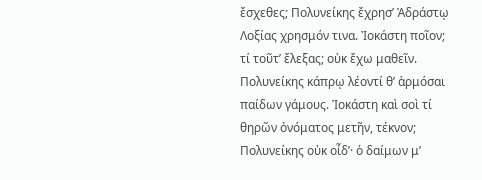ἔσχεθες; Πολυνείκης ἔχρησʼ Ἀδράστῳ Λοξίας χρησμόν τινα. Ἰοκάστη ποῖον; τί τοῦτʼ ἔλεξας; οὐκ ἔχω μαθεῖν. Πολυνείκης κάπρῳ λέοντί θʼ ἁρμόσαι παίδων γάμους. Ἰοκάστη καὶ σοὶ τί θηρῶν ὀνόματος μετῆν, τέκνον; Πολυνείκης οὐκ οἶδʼ· ὁ δαίμων μʼ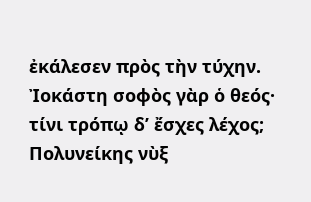ἐκάλεσεν πρὸς τὴν τύχην. Ἰοκάστη σοφὸς γὰρ ὁ θεός· τίνι τρόπῳ δʼ ἔσχες λέχος; Πολυνείκης νὺξ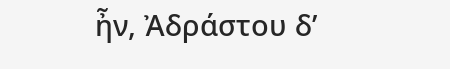ἦν, Ἀδράστου δʼ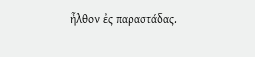ἦλθον ἐς παραστάδας.